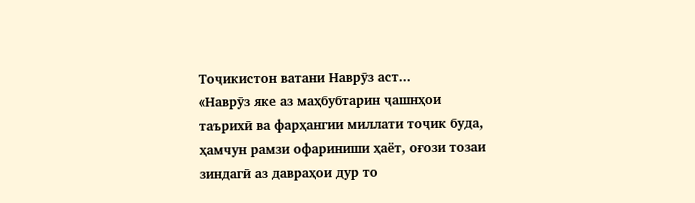Тоҷикистон ватани Наврӯз аст...
«Наврӯз яке аз маҳбубтарин ҷашнҳои таърихӣ ва фарҳангии миллати тоҷик буда, ҳамчун рамзи офариниши ҳаёт, оғози тозаи зиндагӣ аз давраҳои дур то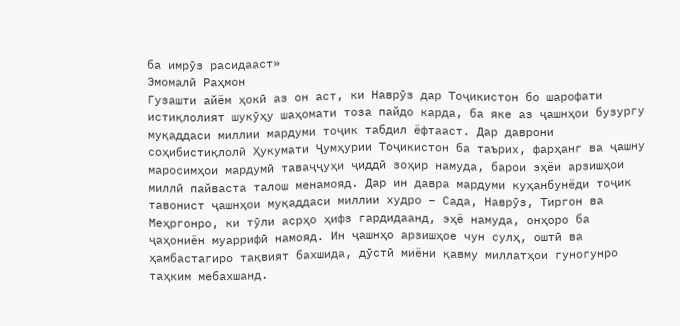ба имрӯз расидааст»
Эмомалӣ Раҳмон
Гузашти айём ҳокӣ аз он аст, ки Наврӯз дар Тоҷикистон бо шарофати истиқлолият шукӯҳу шаҳомати тоза пайдо карда, ба яке аз ҷашнҳои бузургу муқаддаси миллии мардуми тоҷик табдил ёфтааст. Дар даврони соҳибистиқлолӣ Ҳукумати Ҷумҳурии Тоҷикистон ба таърих, фарҳанг ва ҷашну маросимҳои мардумӣ таваҷҷуҳи ҷиддӣ зоҳир намуда, барои эҳёи арзишҳои миллӣ пайваста талош менамояд. Дар ин давра мардуми куҳанбунёди тоҷик тавонист ҷашнҳои муқаддаси миллии худро – Сада, Наврӯз, Тиргон ва Меҳргонро, ки тӯли асрҳо ҳифз гардидаанд, эҳё намуда, онҳоро ба ҷаҳониён муаррифӣ намояд. Ин ҷашнҳо арзишҳое чун сулҳ, оштӣ ва ҳамбастагиро тақвият бахшида, дӯстӣ миёни қавму миллатҳои гуногунро таҳким мебахшанд.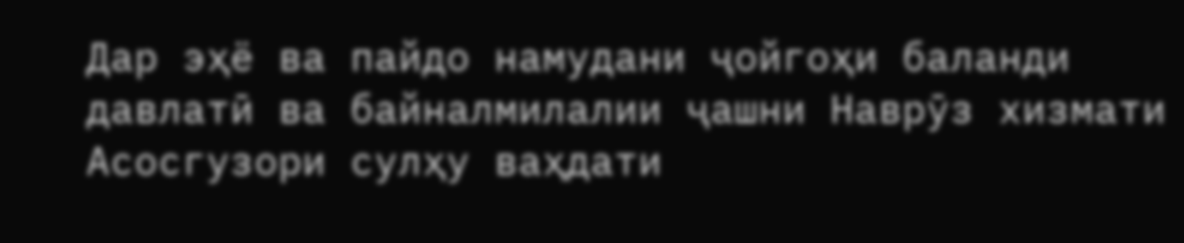Дар эҳё ва пайдо намудани ҷойгоҳи баланди давлатӣ ва байналмилалии ҷашни Наврӯз хизмати Асосгузори сулҳу ваҳдати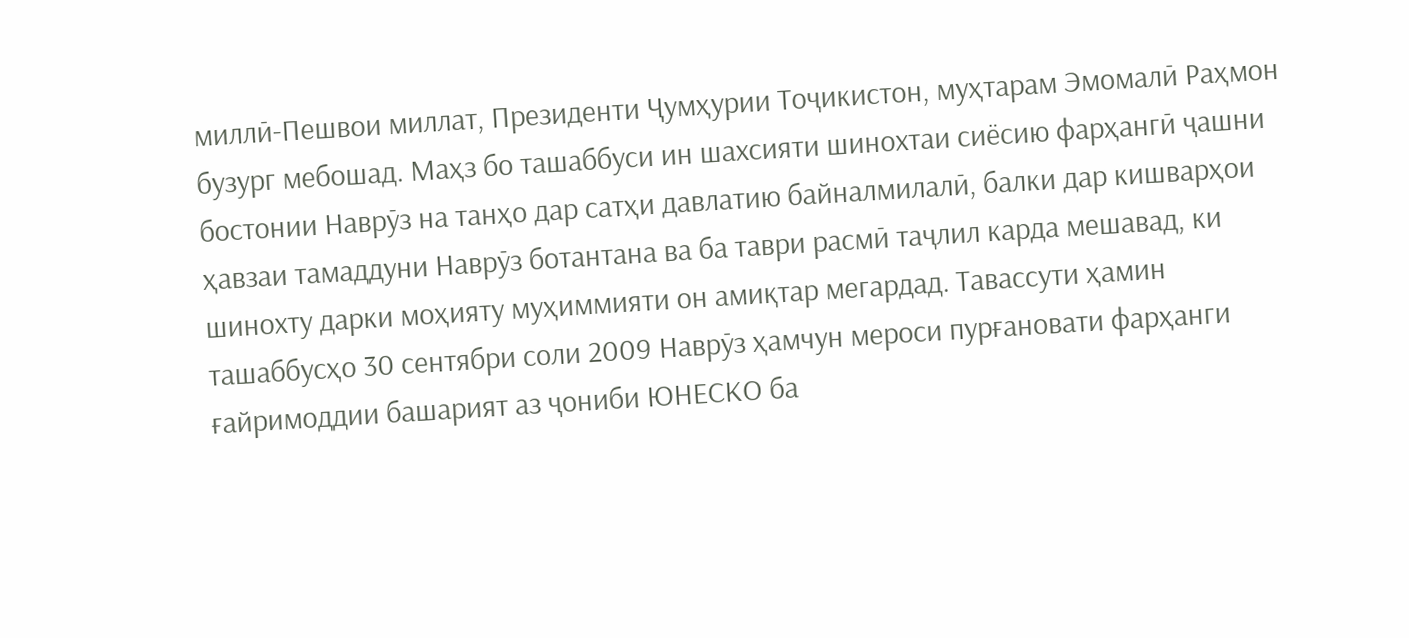миллӣ-Пешвои миллат, Президенти Ҷумҳурии Тоҷикистон, муҳтарам Эмомалӣ Раҳмон бузург мебошад. Маҳз бо ташаббуси ин шахсияти шинохтаи сиёсию фарҳангӣ ҷашни бостонии Наврӯз на танҳо дар сатҳи давлатию байналмилалӣ, балки дар кишварҳои ҳавзаи тамаддуни Наврӯз ботантана ва ба таври расмӣ таҷлил карда мешавад, ки шинохту дарки моҳияту муҳиммияти он амиқтар мегардад. Тавассути ҳамин ташаббусҳо 30 сентябри соли 2009 Наврӯз ҳамчун мероси пурғановати фарҳанги ғайримоддии башарият аз ҷониби ЮНЕСКО ба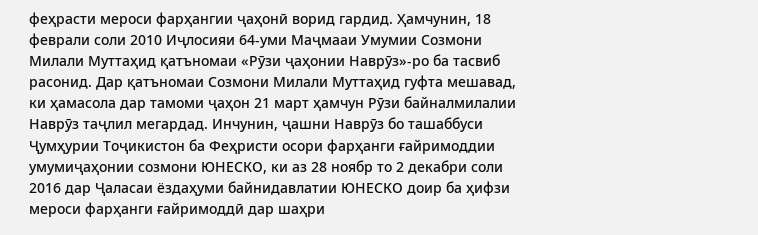феҳрасти мероси фарҳангии ҷаҳонӣ ворид гардид. Ҳамчунин, 18 феврали соли 2010 Иҷлосияи 64-уми Маҷмааи Умумии Созмони Милали Муттаҳид қатъномаи «Рӯзи ҷаҳонии Наврӯз»-ро ба тасвиб расонид. Дар қатъномаи Созмони Милали Муттаҳид гуфта мешавад, ки ҳамасола дар тамоми ҷаҳон 21 март ҳамчун Рӯзи байналмилалии Наврӯз таҷлил мегардад. Инчунин, ҷашни Наврӯз бо ташаббуси Ҷумҳурии Тоҷикистон ба Феҳристи осори фарҳанги ғайримоддии умумиҷаҳонии созмони ЮНЕСКО, ки аз 28 ноябр то 2 декабри соли 2016 дар Ҷаласаи ёздаҳуми байнидавлатии ЮНЕСКО доир ба ҳифзи мероси фарҳанги ғайримоддӣ дар шаҳри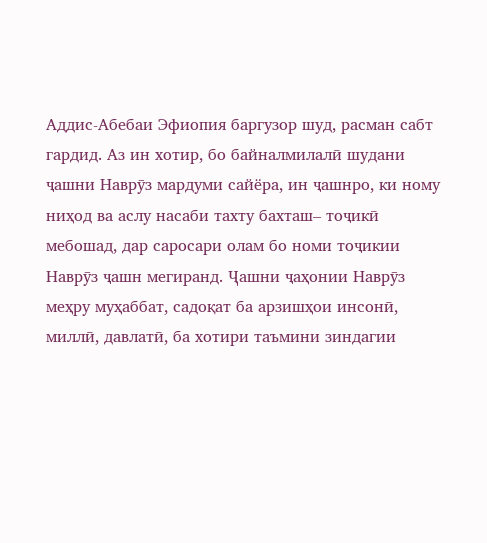Аддис-Абебаи Эфиопия баргузор шуд, расман сабт гардид. Аз ин хотир, бо байналмилалӣ шудани ҷашни Наврӯз мардуми сайёра, ин ҷашнро, ки ному ниҳод ва аслу насаби тахту бахташ– тоҷикӣ мебошад, дар саросари олам бо номи тоҷикии Наврӯз ҷашн мегиранд. Ҷашни ҷаҳонии Наврӯз меҳру муҳаббат, садоқат ба арзишҳои инсонӣ, миллӣ, давлатӣ, ба хотири таъмини зиндагии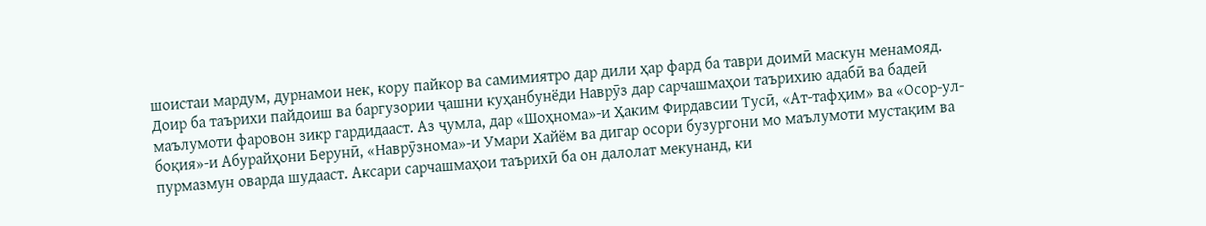шоистаи мардум, дурнамои нек, кору пайкор ва самимиятро дар дили ҳар фард ба таври доимӣ маскун менамояд.
Доир ба таърихи пайдоиш ва баргузории ҷашни куҳанбунёди Наврӯз дар сарчашмаҳои таърихию адабӣ ва бадеӣ маълумоти фаровон зикр гардидааст. Аз ҷумла, дар «Шоҳнома»-и Ҳаким Фирдавсии Тусӣ, «Ат-тафҳим» ва «Осор-ул-боқия»-и Абурайҳони Берунӣ, «Наврӯзнома»-и Умари Хайём ва дигар осори бузургони мо маълумоти мустақим ва пурмазмун оварда шудааст. Аксари сарчашмаҳои таърихӣ ба он далолат мекунанд, ки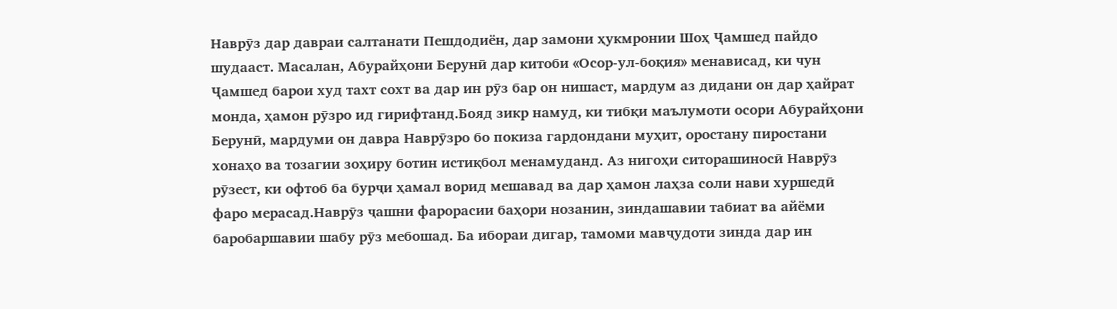Наврӯз дар давраи салтанати Пешдодиён, дар замони ҳукмронии Шоҳ Ҷамшед пайдо шудааст. Масалан, Абурайҳони Берунӣ дар китоби «Осор-ул-боқия» менависад, ки чун Ҷамшед барои худ тахт сохт ва дар ин рӯз бар он нишаст, мардум аз дидани он дар ҳайрат монда, ҳамон рӯзро ид гирифтанд.Бояд зикр намуд, ки тибқи маълумоти осори Абурайҳони Берунӣ, мардуми он давра Наврӯзро бо покиза гардондани муҳит, оростану пиростани хонаҳо ва тозагии зоҳиру ботин истиқбол менамуданд. Аз нигоҳи ситорашиносӣ Наврӯз рӯзест, ки офтоб ба бурҷи ҳамал ворид мешавад ва дар ҳамон лаҳза соли нави хуршедӣ фаро мерасад.Наврӯз ҷашни фарорасии баҳори нозанин, зиндашавии табиат ва айёми баробаршавии шабу рӯз мебошад. Ба ибораи дигар, тамоми мавҷудоти зинда дар ин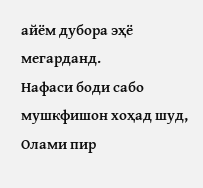айём дубора эҳё мегарданд.
Нафаси боди сабо мушкфишон хоҳад шуд,
Олами пир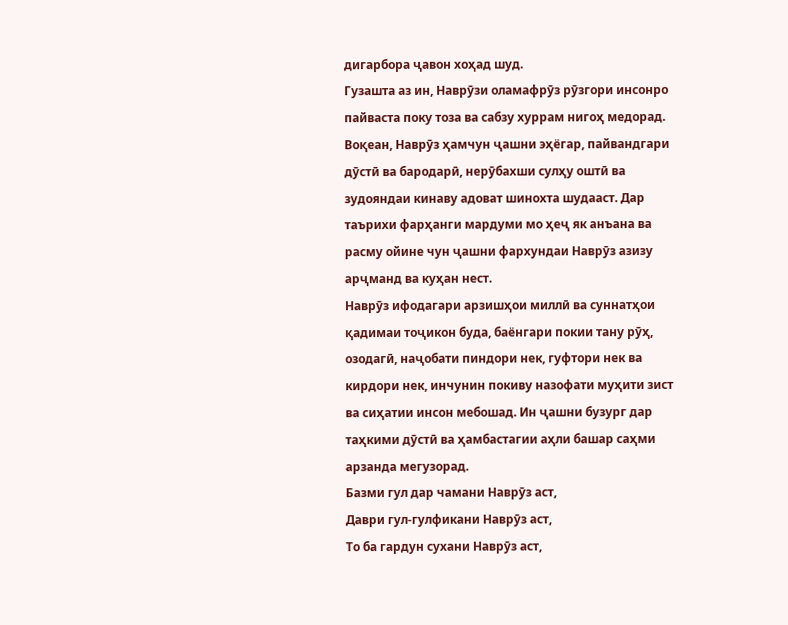дигарбора ҷавон хоҳад шуд.
Гузашта аз ин, Наврӯзи оламафрӯз рӯзгори инсонро пайваста поку тоза ва сабзу хуррам нигоҳ медорад. Воқеан, Наврӯз ҳамчун ҷашни эҳёгар, пайвандгари дӯстӣ ва бародарӣ, нерӯбахши сулҳу оштӣ ва зудояндаи кинаву адоват шинохта шудааст. Дар таърихи фарҳанги мардуми мо ҳеҷ як анъана ва расму ойине чун ҷашни фархундаи Наврӯз азизу арҷманд ва куҳан нест.
Наврӯз ифодагари арзишҳои миллӣ ва суннатҳои қадимаи тоҷикон буда, баёнгари покии тану рӯҳ, озодагӣ, наҷобати пиндори нек, гуфтори нек ва кирдори нек, инчунин покиву назофати муҳити зист ва сиҳатии инсон мебошад. Ин ҷашни бузург дар таҳкими дӯстӣ ва ҳамбастагии аҳли башар саҳми арзанда мегузорад.
Базми гул дар чамани Наврӯз аст,
Даври гул-гулфикани Наврӯз аст,
То ба гардун сухани Наврӯз аст,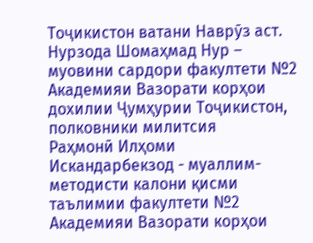Тоҷикистон ватани Наврӯз аст.
Нурзода Шомаҳмад Нур – муовини сардори факултети №2 Академияи Вазорати корҳои дохилии Ҷумҳурии Тоҷикистон, полковники милитсия
Раҳмонӣ Илҳоми Искандарбекзод - муаллим-методисти калони қисми таълимии факултети №2 Академияи Вазорати корҳои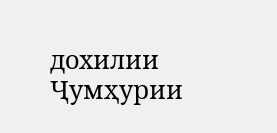дохилии Ҷумҳурии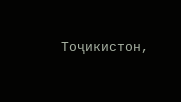Тоҷикистон,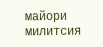майори милитсия